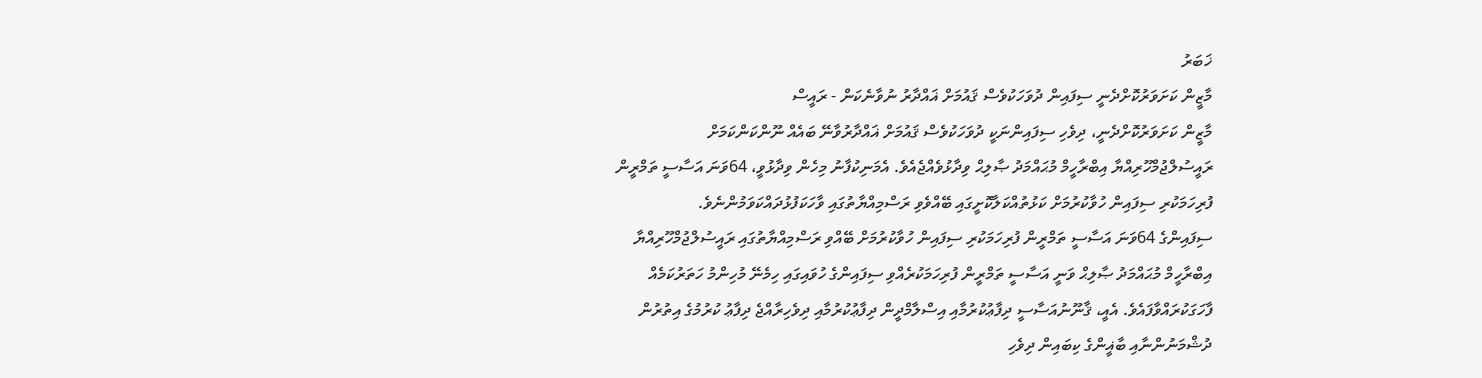ޚަބަރު
މާޒީން ކަށަވަރުކޮށްދެނީ ސިފައިން ދުވަހަކުވެސް ޤައުމަށް ޣައްދާރު ނުވާނެކަން - ރައީސް
މާޒީން ކަށަވަރުކޮށްދެނީ، ދިވެހި ސިފައިންނަކީ ދުވަހަކުވެސް ޤައުމަށް ޣައްދާރުވާނޭ ބައެއް ނޫންކަންކަމަށް ރައީސުލްޖުމްހޫރިއްޔާ އިބްރާހީމް މުޙައްމަދު ޞާލިޙް ވިދާޅުވެއްޖެއެވެ. އެމަނިކުފާނު މިހެން ވިދާޅުވީ، 64ވަނަ އަސާސީ ތަމްރީން ފުރިހަމަކުރި ސިފައިން ހުވާކުރުމަށް ކަޅުތުއްކަލާކޮށީގައި ބޭއްވެވި ރަސްމިއްޔާތުގައި ވާހަކަފުޅުދައްކަވަމުންނެވެ.
ސިފައިންގެ 64ވަނަ އަސާސީ ތަމްރީން ފުރިހަމަކުރި ސިފައިން ހުވާކުރުމަށް ބޭއްވި ރަސްމިއްޔާތުގައި ރައީސުލްޖުމްހޫރިއްޔާ އިބްރާހީމް މުޙައްމަދު ޞާލިޙް ވަނީ އަސާސީ ތަމްރީން ފުރިހަމަކުރެއްވި ސިފައިންގެ ހުވައިގައި ހިމެނޭ މުހިންމު ހަތަރުކަމެއް ފާހަގަކުރައްވާފައެވެ. އެއީ، ޤާނޫނުއަސާސީ ދިފާޢުކުރުމާއި އިސްލާމްދީން ދިފާޢުކުރުމާއި ދިވެހިރާއްޖެ ދިފާޢު ކުރުމުގެ އިތުރުން ދުޝްމަނުންނާއި ބާޣީންގެ ކިބައިން ދިވެހި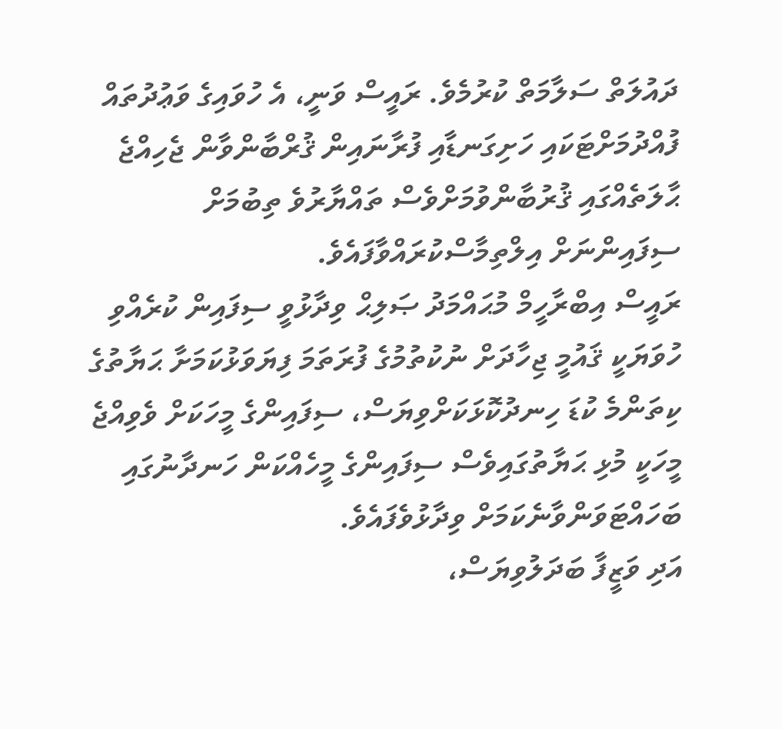ދައުލަތް ސަލާމަތް ކުރުމެވެ. ރައީސް ވަނީ، އެ ހުވައިގެ ވަޢުދުތައް ފުއްދުމަށްޓަކައި ހަށިގަނޑާއި ފުރާނައިން ޤުރްބާންވާން ޖެހިއްޖެ ޙާލަތެއްގައި ޤުރުބާންވުމަށްވެސް ތައްޔާރުވެ ތިބުމަށް ސިފައިންނަށް އިލްތިމާސްކުރައްވާފައެވެ.
ރައީސް އިބްރާހީމް މުޙައްމަދު ޞަލިޙް ވިދާޅުވީ ސިފައިން ކުރެއްވި ހުވަޔަކީ ޤައުމީ ޖިހާދަށް ނުކުތުމުގެ ފުރަތަމަ ފިޔަވަޅުކަމަށާ ޙަޔާތުގެ ކިތަންމެ ކުޑަ ހިނދުކޮޅަކަށްވިޔަސް، ސިފައިންގެ މީހަކަށް ވެވިއްޖެ މީހަކީ މުޅި ޙަޔާތުގައިވެސް ސިފައިންގެ މީހެއްކަން ހަނދާނުގައި ބަހައްޓަވަންވާނެކަމަށް ވިދާޅުވެފައެވެ.
އަދި ވަޒީފާ ބަދަލުވިޔަސް،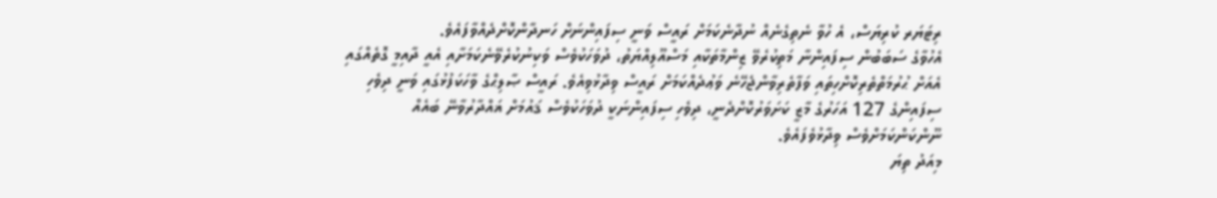ރިޓަޔަރ ކުރިޔަސް، އެ ހުވާ ނެތިގެނެއް ނުދާނެކަމަށް ރައީސް ވަނީ ސިފައިންނަށް ހަނދާންކޮށްދެއްވާފައެވެ.
އެހުވާގެ ސަބަބުން ސިފައިންނާ މަތިކުރެވޭ ޒިންމާތަކާއި މަސްއޫލިއްޔަތު، ދުވަހަކުވެސް ވަކިނުކުރެވޭނެކަމަށާއި އެއީ ދާއިމީ ގޮތެއްގައި އެއަށް ޙުރުމަތްތެރިކޮށްހިތައި ވަފާތެރިވާންޖެހޭނެ ވަޢުދެއްކަމަށް ރައީސް ވިދާޅުވިއެވެ. ރައީސް ޞާލިޙްގެ ވާހަކަފުޅުގައި ވަނީ ދިވެހި ސިފައިންގެ 127 އަހަރުގެ މާޒީ ކަށަވަރުކޮށްދެނީ، ދިވެހި ސިފައިންނަކީ ދުވަހަކުވެސް ޤައުމަށް ޣައްދާރުވާނޭ ބައެއް ނޫންކަންކަމަށްވެސް ވިދާޅުވެފައެވެ.
މިއަދު ތިޔަ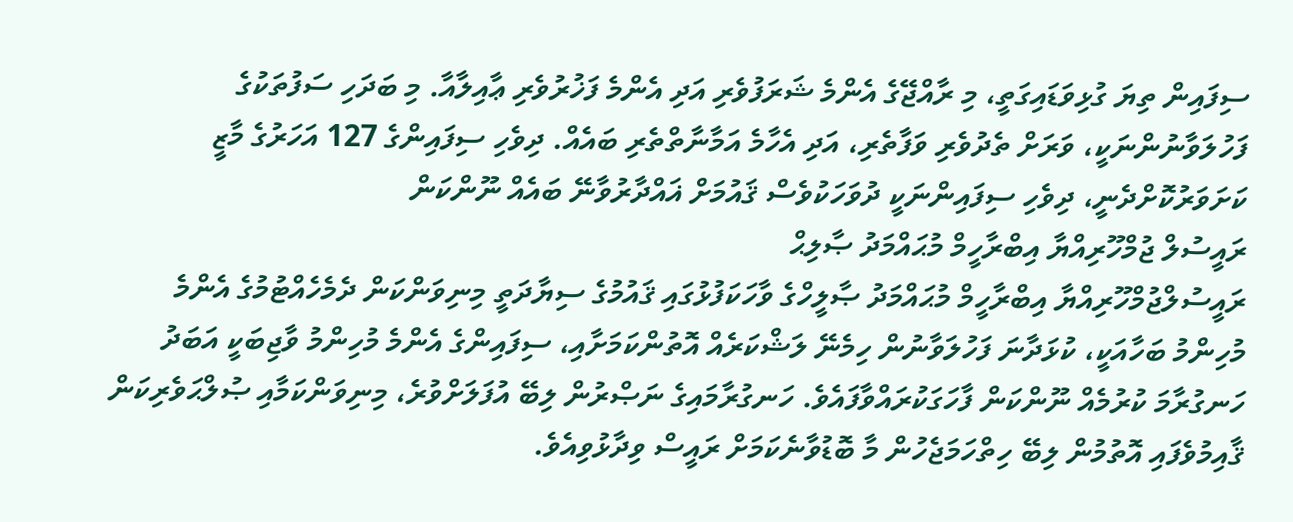ސިފައިން ތިޔަ ގުޅިވަޑައިގަތީ، މި ރާއްޖޭގެ އެންމެ ޝަރަފުވެރި އަދި އެންމެ ފަޚުރުވެރި ޢާއިލާއާ. މި ބަދަހި ސަފުތަކުގެ ފަހުލަވާނުންނަކީ، ވަރަށް ތެދުވެރި ވަފާތެރި، އަދި އެހާމެ އަމާނާތްތެރި ބައެއް. ދިވެހި ސިފައިންގެ 127 އަހަރުގެ މާޒީ ކަށަވަރުކޮށްދެނީ، ދިވެހި ސިފައިންނަކީ ދުވަހަކުވެސް ޤައުމަށް ޣައްދާރުވާނޭ ބައެއް ނޫންކަން
ރައީސުލް ޖުމްހޫރިއްޔާ އިބްރާހީމް މުޙައްމަދު ޞާލިޙް
ރައީސުލްޖުމްހޫރިއްޔާ އިބްރާހީމް މުޙައްމަދު ޞާލީހްގެ ވާހަކަފުޅުގައި ޤައުމުގެ ސިޔާދަތީ މިނިވަންކަން ދެމެހެއްޓުމުގެ އެންމެ މުހިންމު ބަހާއަކީ، ކުޅަދާނަ ފަހުލަވާނުން ހިމެނޭ ލަޝްކަރެއް އޮތުންކަމަށާއި، ސިފައިންގެ އެންމެ މުހިންމު ވާޖިބަކީ އަބަދު ހަނގުރާމަ ކުރުމެއް ނޫންކަން ފާހަގަކުރައްވާފައެވެ. ހަނގުރާމައިގެ ނަޞްރުން ލިބޭ އުފަލަށްވުރެ، މިނިވަންކަމާއި ޞުލްޙަވެރިކަން ޤާއިމުވެފައި އޮތުމުން ލިބޭ ހިތްހަމަޖެހުން މާ ބޮޑުވާނެކަމަށް ރައީސް ވިދާޅުވިއެވެ.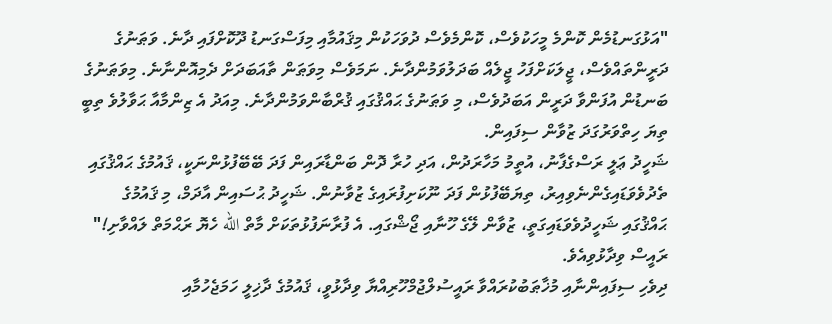"އަޅުގަނޑުމެން ކޮންމެ މީހަކުވެސް، ކޮންމެވެސް ދުވަހަކުން މިޤައުމާއި މިފަސްގަނޑު ދޫކޮށްފައި ދާނެ. ވަޠަނުގެ ދަރީންތައްވެސް، ޖީލަކަށްފަހު ޖީލެއް ބަދަލުވަމުންދާނެ. ނަމަވެސް މިވަޠަން ތާއަބަދަށް ދެމިއޮންނާނެ. މިވަޠަނުގެ ބަނޑުން އުފަންވާ ދަރީން އަބަދުވެސް، މި ވަޠަނުގެ ޙައްޤުގައި ޤުރްބާންވަމުންދާނެ. މިއަދު އެ ޒިންމާއާ ޙަވާލުވެ ތިބީ ތިޔަ ހިތްވަރުގަދަ ޒުވާން ސިފައިން.
ޝަހީދު ޢަލީ ރަސްގެފާނު، އުތީމު މަހާރަދުން، އަދި ހުރާ ދޮން ބަންޑާރައިން ފަދަ ބޭބޭފުޅުންނަކީ، ޤައުމުގެ ޙައްޤުގައި ތެދުވެވަޑައިގެންނެވިއިރު، ތިޔަބޭފުޅުން ފަދަ ނޫކަށިފުރައިގެ ޒުވާނުން. ޝަހީދު ޙުސައިން އާދަމް، މި ޤައުމުގެ ޙައްޤުގައި ޝަހީދުވެވަޑައިގަތީ، ޒުވާން ލޭގެ ހޫނާއި ޖޯޝްގައި. އެ ފުރާނަފުޅުތަކަށް މާތް الله ހެޔޮ ރަޙްމަތް ލައްވާށި!" ރައީސް ވިދާޅުވިއެވެ.
ދިވެހި ސިފައިންނާއި މުޚާޠަބުކުރައްވާ ރައީސުލްޖުމްހޫރިއްޔާ ވިދާޅުވީ، ޤައުމުގެ ދާޚިލީ ހަމަޖެހުމާއި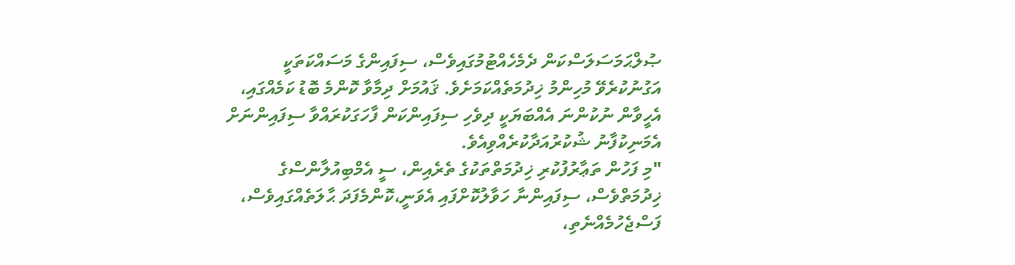ޞުލްޙަމަސަލަސްކަން ދެމެހެއްޓުމުގައިވެސް، ސިފައިންގެ މަސައްކަތަކީ އަގުނުކުރެވޭ މުހިންމު ޚިދުމަތެއްކަމަށެވެ. ޤައުމަށް ދިމާވާ ކޮންމެ ބޮޑު ކަމެއްގައި، އެހީވާން ނުކުންނަ އެއްބަޔަކީ ދިވެހި ސިފައިންކަން ފާހަގަކުރައްވާ ސިފައިންނަށް އެމަނިކުފާނު ޝުކުރުއަދާކުރެއްވިއެވެ.
"މި ފަހުން ތަޢާރުފުކުރި ޚިދުމަތްތަކުގެ ތެރެއިން، ސީ އެމްބިއުލާންސްގެ ޚިދުމަތްވެސް، ސިފައިންނާ ހަވާލުކޮށްފައި އެވަނީ،ކޮންމެފަދަ ޙާލަތެއްގައިވެސް، ފަސްޖެހުމެއްނެތި،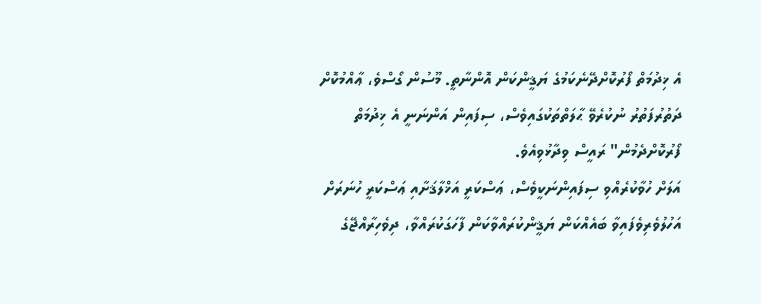އެ ޚިދުމަތް ފޯރުކޮށްދޭނެކަމުގެ ޔަޤީންކަން އޮންނާތީ. މޫސުން ގޯސްވެ، ޢާއްމުކޮށް ދަތުރުފަތުރު ނުކުރެވޭ ޙާލަތްތަކުގައިވެސް، ސިފައިން އަންނަނީ އެ ޚިދުމަތް ފޯރުކޮށްދެމުން" ރައީސް ވިދާޅުވިއެވެ.
އަލަށް ހުވާކުރެއްވި ސިފައިންނަކީވެސް، ޢަސްކަރީ އަޚްލާޤަށާއި ޢަސްކަރީ ހުނަރަށް އަހުލުވެރިވެފައިވާ ބައެއްކަން ޔަޤީންކުރައްވާކަން ފާހަގަކުރައްވާ، ދިވެހިރާއްޖޭގެ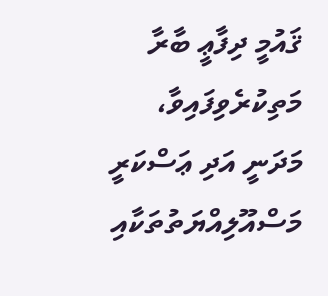ޤައުމީ ދިފާޢީ ބާރާ މަތިކުރެވިފައިވާ، މަދަނީ އަދި ޢަސްކަރީ މަސްއޫލިއްޔަތުތަކާއި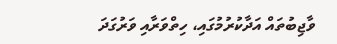ވާޖިބުތައް އަދާކުރުމުގައި، ހިތްވަރާއި ވަރުގަދަ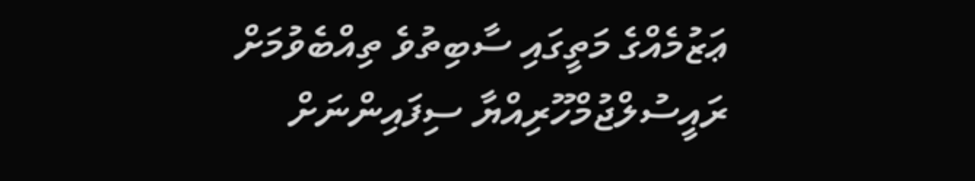ޢަޒުމެއްގެ މަތީގައި ސާބިތުވެ ތިއްބެވުމަށް ރައީސުލްޖުމްހޫރިއްޔާ ސިފައިންނަށް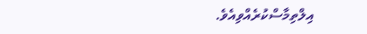އިލްތިމާސްކުރެއްވިއެވެ.